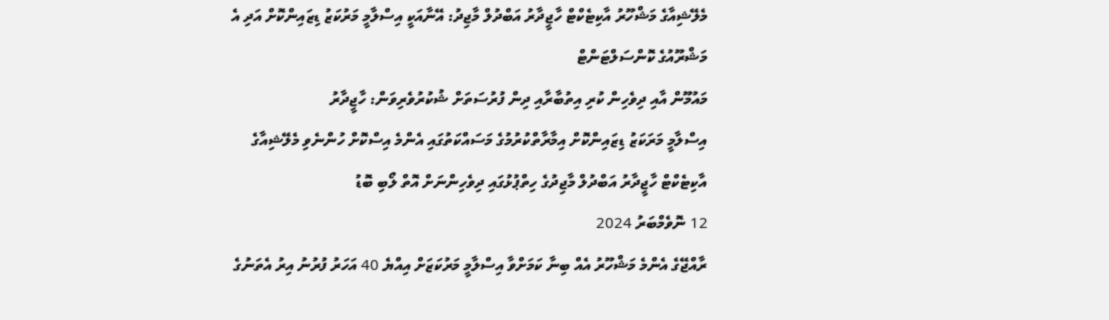މެލޭޝިއާގެ މަޝްހޫރު އާކިޓެކްޓް ހާޖީދާރު އަބްދުލް މާޖިދު: އޭނާއަކީ އިސްލާމީ މަރުކަޒު ޑިޒައިންކޮށް އަދި އެ މަޝްރޫއުގެ ކޮންސަލްޓަންޓް
މައުމޫން އާއި ދިވެހިން ކުރި އިތުބާރާއި ދިން ފުރުސަތަށް ޝުކުރުވެރިވަން: ހާޖީދާރު
އިސްލާމީ މަރަކަޒު ޑިޒައިންކޮށް އިމާރާތްކުރުމުގެ މަސައްކަތުގައި އެންމެ އިސްކޮށް ހުންނެވި މެލޭޝިއާގެ އާކިޓެކްޓް ހާޖީދާރު އަބްދުލް މާޖިދުގެ ހިތްޕުޅުގައި ދިވެހިންނަށް އޮތް ލޯބި ބޮޑު
12 ނޮވެމްބަރު 2024
ރާއްޖޭގެ އެންމެ މަޝްހޫރު އެއް ބިނާ ކަމަށްވާ އިސްލާމީ މަރުކަޒަށް އިއްޔެ 40 އަހަރު ފުރުނު އިރު އެތަނުގެ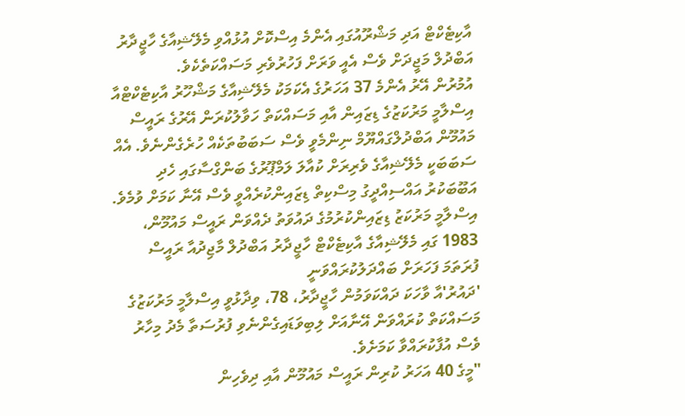އާކިޓެކްޓް އަދި މަޝްރޫއުގައި އެންމެ އިސްކޮށް އުޅުއްވި މެލޭޝިއާގެ ހާޖީދާރު އަބްދުލް މަޖީދަށް ވެސް އެއީ ވަރަށް ފަހުރުވެރި މަސައްކަތެކެވެ.
އުމުރުން އޭރު އެންމެ 37 އަހަރުގެ އެކަމަކު މެލޭޝިއާގެ މަޝްހޫރު އާކިޓެކްޓްއާ އިސްލާމީ މަރުކަޒުގެ ޑިޒައިން އާއި މަސައްކަތް ހަވާލުކުރަން އޭރުގެ ރައީސް މައުމޫން އަބްދުލްގައްޔޫމް ނިންމެވީ ވެސް ސަބަބުތަކެއް ހުރެގެންނެވެ. އެއް ސަބަބަކީ މެލޭޝިއާގެ ވެރިރަށް ކުއާލަ ލަމްޕޫރުގެ ބަންގްސާގައި ހެދި އަބޫބަކުރު އައްސިއްދީގު މިސްކިތް ޑިޒައިންކުރެއްވީ ވެސް އޭނާ ކަމަށް ވުމެވެ.
އިސްލާމީ މަރުކަޒު ޑިޒައިންކުރުމުގެ ދައުވަތު ދެއްވަން ރައީސް މައުމޫން، 1983 ގައި މެލޭޝިއާގެ އާކިޓެކްޓް ހާޖީދާރު އަބްދުލް މާޖިދުއާ ރައީސް ފުރަތަމަ ފަހަރަށް ބައްދަލުކުރައްވަނީ
'ދައުރު'އާ ވާހަކަ ދައްކަވަމުން ހާޖީދާރު، 78، ވިދާޅުވީ އިސްލާމީ މަރުކަޒުގެ މަސައްކަތް ކުރައްވަން އޭނާއަށް ލިބިވަޑައިގެންނެވި ފުރުސަތާ މެދު މިހާރު ވެސް އުފާކުރައްވާ ކަމަށެވެ.
"މީގެ 40 އަހަރު ކުރިން ރައީސް މައުމޫން އާއި ދިވެހިން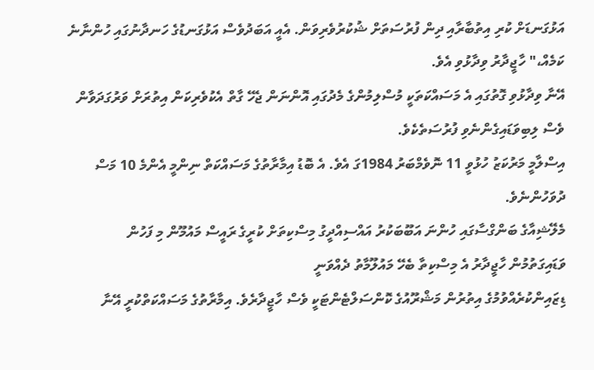އަޅުގަނޑަށް ކުރި އިތުބާރާއި ދިން ފުރުސަތަށް ޝުކުރުވެރިވަން. އެއީ އަބަދުވެސް އަޅުގަނޑުގެ ހަނދާނުގައި ހުންނާނެ ކަމެއް،" ހާޖީދާރު ވިދާޅުވި އެވެ.
އޭނާ ވިދާޅުވި ގޮތުގައި އެ މަސައްކަތަކީ މުސްލިމުންގެ މެދުގައި އޮންނަން ޖެހޭ ގާތް އެކުވެރިކަން އިތުރަށް ވަރުގަދަވާން ވެސް ލިބިވަޑައިގެންނެވި ފުރުސަތެކެވެ.
އިސްލާމީ މަރުކަޒު ހުޅުވީ 11 ނޮވެމްބަރު 1984ގަ އެވެ. އެ ބޮޑު އިމާރާތުގެ މަސައްކަތް ނިންމީ އެންމެ 10 މަސް ދުވަހުންނެވެ.
މެލޭޝިއާގެ ބަންގްސާގައި ހުންނަ އަބޫބަކުރު އައްސިއްދީގު މިސްކިތަށް ކުރީގެ ރައީސް މައުމޫން މި ފަހުން ވަޑައިގަތުމުން ހާޖީދާރު އެ މިސްކިތާ ބެހޭ މައުލޫމާތު ދެއްވަނީ
ޑިޒައިންކުރެއްވުމުގެ އިތުރުން މަޝްރޫއުގެ ކޮންސަލްޓެންޓަކީ ވެސް ހާޖީދާރެވެ. އިމާރާތުގެ މަސައްކަތްކުރީ އޭނާ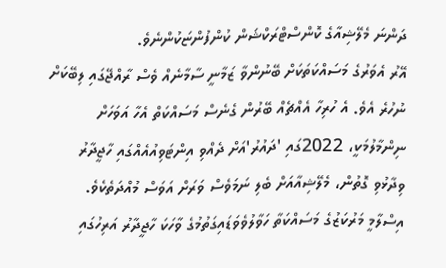ދަންނަ މެލޭޝިއާގެ ކޮންސްޓްރަކްޝަން ކުންފުންޏަކުންނެވެ.
އޭރު އެވަރުގެ މަސައްކަތަކަށް ބޭނުންވާ ޒަމާނީ ސާމާނެއް ވެސް ރާއްޖޭގައި ލިބޭކަށް ނުހުރެ އެވެ. އެ ހުރިހާ އެއްޗެއް ބޭރުން ގެނެސް މަސައްކަތް އެހާ އަވަހަށް ނިންމާލުމަކީ، 2022ގައި 'ދައުރު'އަށް ދެއްވި އިންޓަވިއުއެއްގައި ހާޖީދާރު ވިދާޅުވި ގޮތުން، މެލޭޝިއާއަށް ބެލި ނަމަވެސް ވަރަށް އަވަސް މުއްދަތެކެވެ.
އިސްލާމީ މަރުކަޒުގެ މަސައްކަތާ ހަވާލުވެވަޑައިގަތުމުގެ ވާހަކަ ހާޖީދާރު އަރިހުގައި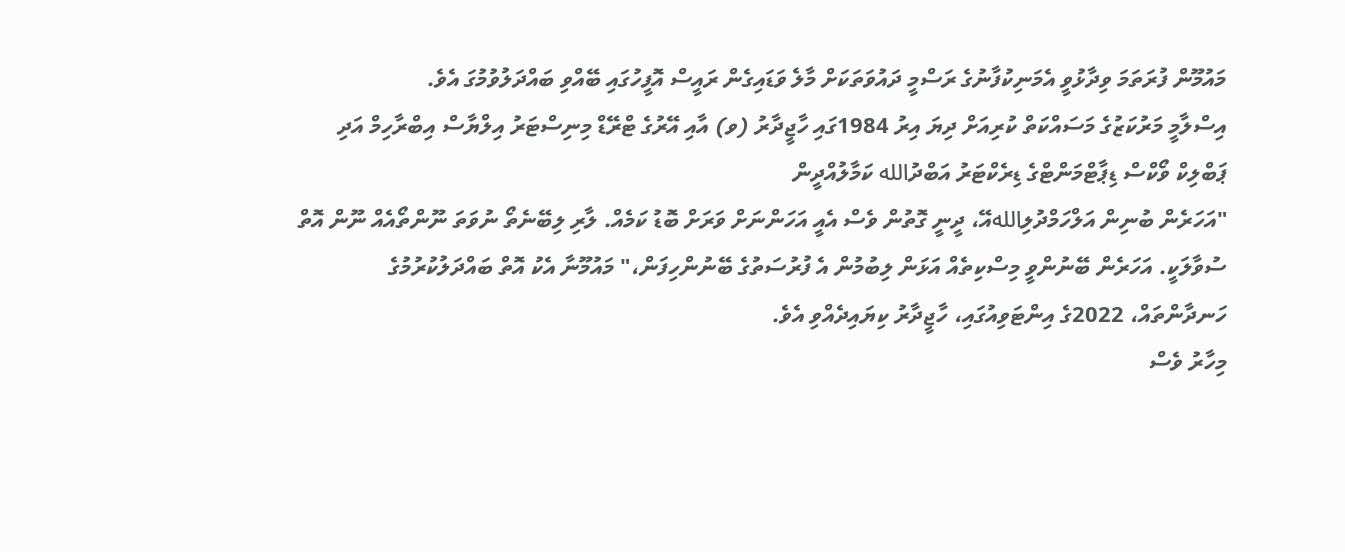މައުމޫން ފުރަތަމަ ވިދާޅުވީ އެމަނިކުފާނުގެ ރަސްމީ ދައުވަތަކަށް މާލެ ވަޑައިގެން ރައީސް އޮފީހުގައި ބޭއްވި ބައްދަލުވުމުގަ އެވެ.
އިސްލާމީ މަރުކަޒުގެ މަސައްކަތް ކުރިއަށް ދިޔަ އިރު 1984ގައި ހާޖީދާރު (ވ) އާއި އޭރުގެ ޓްރޭޑް މިނިސްޓަރު އިލްޔާސް އިބްރާހިމް އަދި ޕަބްލިކް ވޯކްސް ޑިޕާޓްމަންޓްގެ ޑިރެކްޓަރު އަބްދުالله ކަމާލުއްދީން
"އަހަރެން ބުނިން އަލްހަމްދުލިاللهއޭ، ދީނީ ގޮތުން ވެސް އެއީ އަހަންނަށް ވަރަށް ބޮޑު ކަމެއް. ލާރި ލިބޭނެތޯ ނުވަތަ ނޫންތޯއެއް ނޫން އޮތް ސުވާލަކީ. އަހަރެން ބޭނުންވީ މިސްކިތެއް އަޅަން ލިބުމުން އެ ފުރުސަތުގެ ބޭނުންހިފަން،" މައުމޫނާ އެކު އޮތް ބައްދަލުކުރުމުގެ ހަނދާންތައް، 2022ގެ އިންޓަވިއުގައި، ހާޖީދާރު ކިޔައިދެއްވި އެވެ.
މިހާރު ވެސް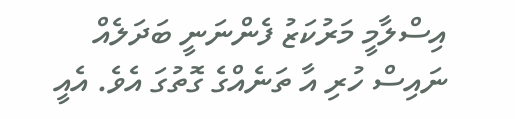އިސްލާމީ މަރުކަޒު ފެންނަނީ ބަދަލެއް ނައިސް ހުރި އާ ތަނެއްގެ ގޮތުގަ އެވެ. އެއީ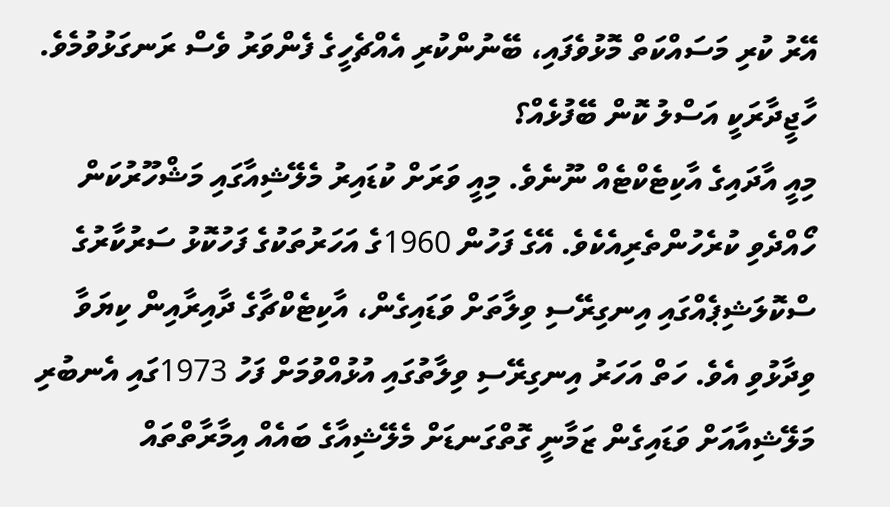އޭރު ކުރި މަސައްކަތް މޮޅުވެފައި، ބޭނުންކުރި އެއްޗެހީގެ ފެންވަރު ވެސް ރަނގަޅުވުމެވެ.
ހާޖީދާރަކީ އަސްލު ކޮން ބޭފުޅެއް؟
މިއީ އާދައިގެ އާކިޓެކްޓެއް ނޫނެވެ. މިއީ ވަރަށް ކުޑައިރު މެލޭޝިއާގައި މަޝްހޫރުކަން ހޯއްދެވި ކުރެހުންތެރިއެކެވެ. އޭގެ ފަހުން 1960ގެ އަހަރުތަކުގެ ފަހުކޮޅު ސަރުކާރުގެ ސްކޮލަޝިޕެއްގައި އިނގިރޭސި ވިލާތަށް ވަޑައިގެން، އާކިޓެކްޗާގެ ދާއިރާއިން ކިޔަވާ ވިދާޅުވި އެވެ. ހަތް އަހަރު އިނގިރޭސި ވިލާތުގައި އުޅުއްވުމަށް ފަހު 1973ގައި އެނބުރި މަލޭޝިއާއަށް ވަޑައިގެން ޒަމާނީ ގޮތްގަނޑަށް މެލޭޝިއާގެ ބައެއް އިމާރާތްތައް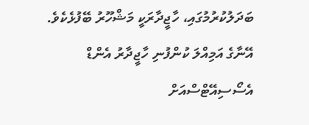ބަދަލުކުރުމުގައި، ހާޖީދާރަކީ މަޝްހޫރު ބޭފުޅެކެވެ.
އޭނާގެ އަމިއްލަ ކުންފުނި ހާޖީދާރު އެންޑް އެސޯސިއޭޓްސްއަށް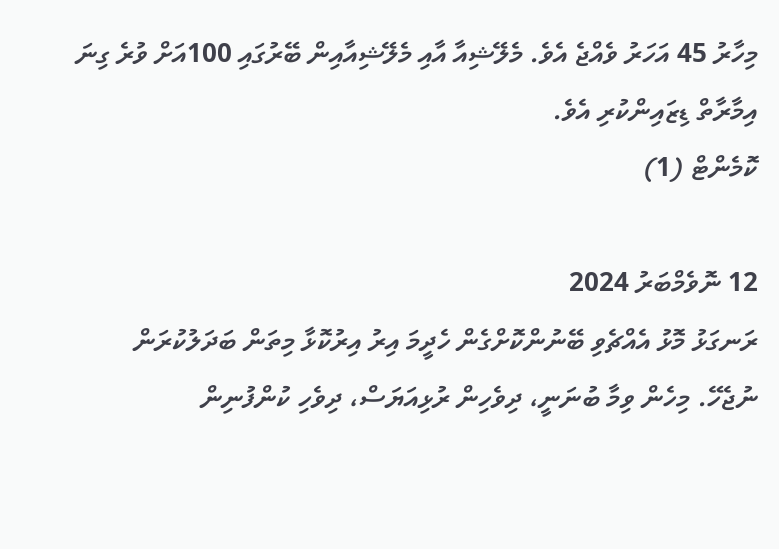މިހާރު 45 އަހަރު ވެއްޖެ އެވެ. މެލޭޝިއާ އާއި މެލޭޝިއާއިން ބޭރުގައި 100އަށް ވުރެ ގިނަ އިމާރާތް ޑިޒައިންކުރި އެވެ.
ކޮމެންޓް (1)

12 ނޮވެމްބަރު 2024
ރަނގަޅު މޮޅު އެއްޗެވި ބޭނުންކޮށްގެން ހެދީމަ އިރު އިރުކޮޅާ މިތަން ބަދަލުކުރަން ނުޖެހޭ. މިހެން ވިމާ ބުނަނީ، ދިވެހިން ރުޅިއަޔަސް، ދިވެހި ކުންފުނިން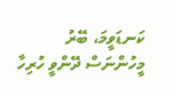ކަނޑަވީމަ، ބޭރު މީހުންނަސް ދޭންވީ ހުރިހާ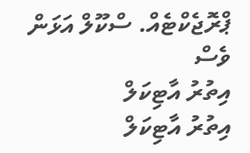ޕްރޮޖެކްޓެއް. ސްކޫލް އަޅަން ވެސް
އިތުރު އާޓިކަލް
އިތުރު އާޓިކަލް